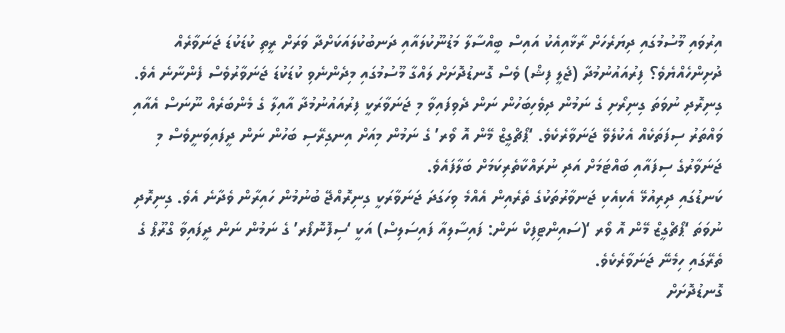އިރުވައި މޫސުމުގައި ދިޔަރެހަށް ރާޅާއިއެކު އައިސް ބީއްސާލާ މަޑުނޫކުލައާއި ދަނބުކުލައަކަށްދާ ވަރަށް ރީތި ކުޑަކުޑަ ޖަނަވާރެއް ދުށިންހެއްޔެވެ؟ ފިރުއައުނުމުދާ (ޖެލީ ފިޝް) ވެސް ގޮނޑުދޮށަށް ލައްގާ މޫސުމުގައި މިދެންނެވި ކުޑަކުޑަ ޖަނަވާރުވެސް ފެންނާނެ އެވެ. ގިނިރޮދި ނުވަތަ ގިނިރޯށި ގެ ނަމުން ދިވެހިބަހުން ނަން ދެވިފައިވާ މި ޖަނަވާރަކީ ފިރުއައުނުމުދާ އާއިލާ ގެ މެންބަރެއް ނޫނަސް އެއާއި ވައްތަރު ސިފަތަކެއް އެކުލެވޭ ޖަނަވާރެކެވެ. ‘ޕޯޗްގީޒް މޭން އޮ ވޯރ’ ގެ ނަމުން މިއަށް އިނގިރޭސި ބަހުން ނަން ދީފައިވަނީވެސް މި ޖަނަވާރުގެ ސިފައާއި ބައްޓަމަށް އަދި ނުރައްކާތެރިކަމަށް ބަލާފައެވެ.
ކަނޑުގައި ދިރިއުޅޭ އެކިއެކި ޖަނވާރުތަކުގެ ތެރެއިން އެއްމެ ވިހަގަދަ ޖަނަވާރަކީ ގިނިރޮއްޖޭ ބުނުމުން ހައިރާން ވެދާނެ އެވެ. ގިނިރޮދި ނުވަތަ ‘ޕޯޗްގީޒް މޭން އޮ ވޯރ ‘(ސައިންޓިފިކް ނަން: ފައިސާލިއާ ފައިސަލިސް) އަކީ ‘ސިފޮނޮފޯރ’ ގެ ނަމުން ނަން ދީފައިވާ ގްރޫޕް ގެ ތެރޭގައި ހިމެނޭ ޖަނަވާރެކެވެ.
ގޮނޑުދޮށަށް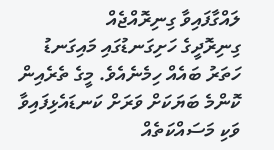ލައްގާފައިވާ ގިނިރޮއްޖެއް
ގިނިރޮދީގެ ހަށިގަނޑުގައި މައިގަނޑު ހަތަރު ބައެއް ހިމެނެއެވެ. މީގެ ތެރެއިން ކޮންމެ ބަޔަކަށް ވަރަށް ކަނޑައެޅިފައިވާ ވަކި މަސައްކަތެއް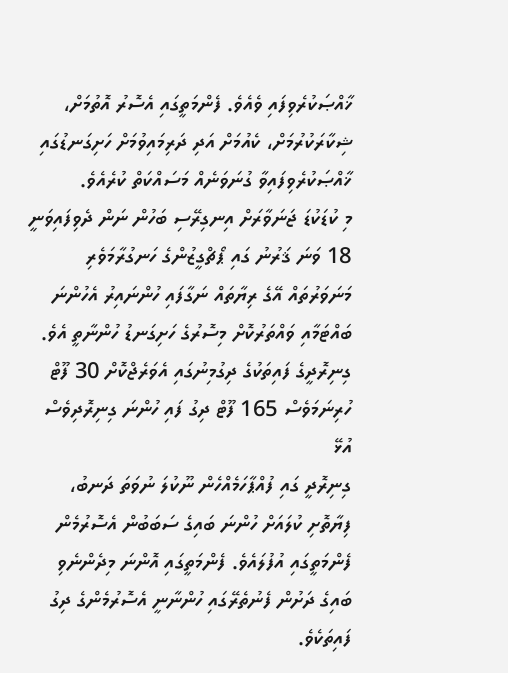ޚާއްޞަކުރެވިފައި ވެއެވެ. ފެންމަތީގައި އެސޮރު އޮތުމަށް، ޝިކާރަކުރުމަށް، ކެއުމަށް އަދި ދަރިމައިވުމަށް ހަށިގަނޑުގައި ޚާއްޞަކުރެވިފައިވާ ގުނަވަނެއް މަސައްކަތް ކުރެއެވެ.
މި ކުޑަކުޑަ ޖަނަވާރަށް އިނގިރޭސި ބަހުން ނަން ދެވިފައިވަނީ 18 ވަނަ ޤަރުނު ގައި ޕޯޗްގީޒުންގެ ހަނގުރާމަވެރި މަނަވަރުތައް އޭގެ ރިޔާތައް ނަގާފައި ހުންނައިރު އެހުންނަ ބައްޓަމާއި ވައްތަރުކޮށް މިސޮރުގެ ހަށިގަނޑު ހުންނާތީ އެވެ.
ގިނިރޮދީގެ ފައިތަކުގެ ދިގުމިނުގައި އެވަރެޖްކޮށް 30 ފޫޓް ހުރިނަމަވެސް 165 ފޫޓް ދިގު ފައި ހުންނަ ގިނިރޮދިވެސް އުޅޭ
ގިނިރޮދީ ގައި ފުއްޕާހަމެއްހެން ނޫކުލަ ނުވަތަ ދަނބު، ފިޔާތޮށި ކުލައަށް ހުންނަ ބައިގެ ސަބަބުން އެސޮރުމެން ފެންމަތީގައި އުފުލައެވެ. ފެންމަތީގައި އޮންނަ މިދެންނެވި ބައިގެ ދަށުން ފެނުތެރޭގައި ހުންނާނީ އެސޮރުމެންގެ ދިގު ފައިތަކެވެ.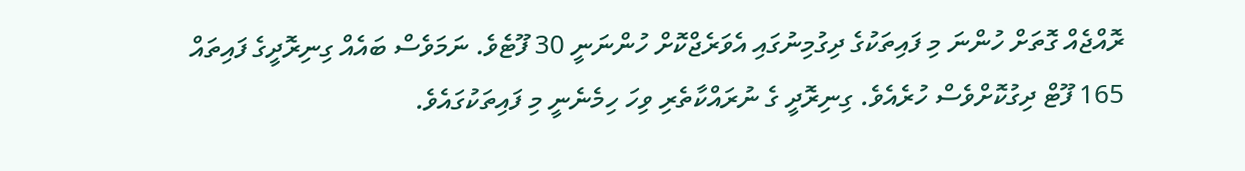ރޮއްޖެއް ގޮތަށް ހުންނަ މި ފައިތަކުގެ ދިގުމިނުގައި އެވަރެޖްކޮށް ހުންނަނީ 30 ފޫޓެވެ. ނަމަވެސް ބައެއް ގިނިރޮދީގެ ފައިތައް 165 ފޫޓް ދިގުކޮށްވެސް ހުރެއެވެ. ގިނިރޮދީ ގެ ނުރައްކާތެރި ވިހަ ހިމެނެނީ މި ފައިތަކުގައެވެ.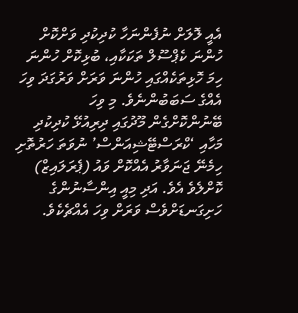އެއީ ލޮލަށް ނުފެންނަހާ ކުދިކުދި ވަށްކޮށް ހުންނަ ކެޕްސޫލް ތަކަކާއި، ބުޅިކޮށް ހުންނަ ހިމަ ހޮޅިތަކެއްގައި ހުންނަ ވަރަށް ވަރުގަދަ ވިހަ އެއްގެ ސަބަބުންނެވެ. މި ވިހަ ބޭނުންކޮށްގެން މޫދުގައި ދިރިއުޅޭ ކުދިކުދި މަހާއި ‘ކްރަސްޓޭޝިއަންސް’ ނުވަތަ ހަރުތޮށި ހިމެނޭ ޖަނަވާރު އެއްކޮށް ވައު (ޕެރަލައިޒް) ކޮށްލެވެ އެވެ. އަދި މިއީ އިންސާނުންގެ ހަށިގަނޑަށްވެސް ވަރަށް ވިހަ އެއްޗެކެވެ.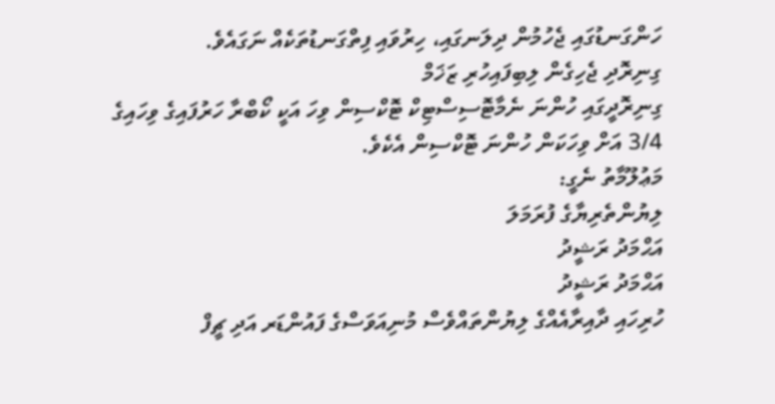ހަންގަނޑުގައި ޖެހުމުން ދިލަނގައި، ހިރުވައި ފިތްގަނޑުތަކެއް ނަގައެވެ.
ގިނިރޮދި ޖެހިގެން ލިބިފައިހުރި ޒަޚަމް
ގިނިރޮދީގައި ހުންނަ ނެމާޓޮސިސްޓިކް ޓޮކްސިން ވިހަ އަކީ ކޯބްރާ ހަރުފައިގެ ވިހައިގެ 3/4 އަށް ވިހަކަން ހުންނަ ޓޮކްސިން އެކެވެ.
މަޢުލޫމާތު ނެގީ:
ލިޔުންތެރިޔާގެ ފުރަމަލަ
އަޙްމަދު ރަޝީދު
އަޙްމަދު ރަޝީދު
ހުރިހައި ދާއިރާއެއްގެ ލިޔުންތައްވެސް މުނިއަވަސްގެ ފައުންޑަރ އަދި ޗީފް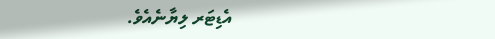އެޑިޓަރ ލިޔާނެއެވެ.